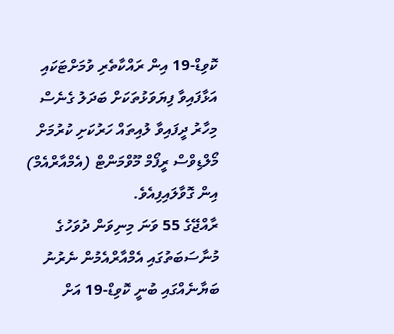ކޮވިޑް-19 އިން ރައްކާތެރި ވުމަށްޓަކައި އަޅާފައިވާ ފިޔަވަޅުތަކަށް ބަދަލު ގެނެސް މިހާރު ދީފައިވާ ލުއިތައް ހަރުކަށި ކުރުމަށް މޯލްޑިވްސް ރީފޯމް މޫވްމަންޓް (އެމްއާރްއެމް) އިން ގޮވާލައިފިއެވެ.
ރާއްޖޭގެ 55 ވަނަ މިނިވަން ދުވަހުގެ މުނާސަބަތުގައި އެމްއާރްއެމުން ނެރުނު ބަޔާނެއްގައި ބުނީ ކޮވިޑް-19 އަށް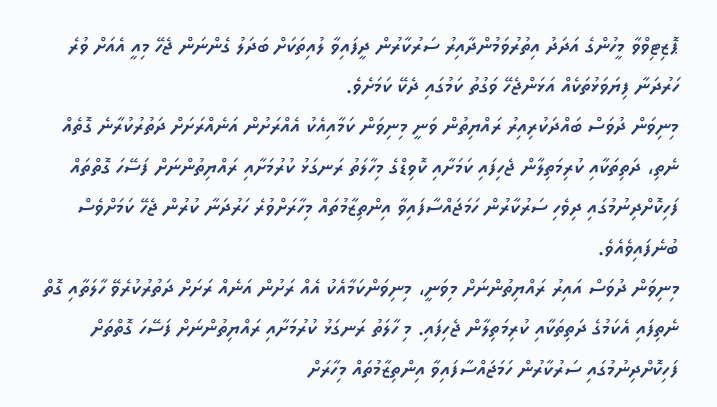ޕޮޒިޓިވްވާ މީހުންގެ އަދަދު އިތުރުވަމުންދާއިރު ސަރުކާރުން ދީފައިވާ ލުއިތަކަށް ބަދަލު ގެންނަން ޖެހޭ މިއީ އެއަށް ވުރެ ހަރުދަނާ ފިޔަވަޅުތަކެއް އަޅަންޖެހޭ ވަގުތު ކަމުގައި ދެކޭ ކަމަށެވެ.
މިނިވަން ދުވަސް ބައްދަކުރިއިރު ރައްޔިތުން ވަނީ މިނިވަން ކަމާއިއެކު އެއްރަށުން އަނެއްރަށަށް ދަތުރުކުރާނެ ގޮތެއް ނެތި، ދަތިތަކާއި ކުރިމަތިލާން ޖެހިފައި ކަމަށާއި ކޮވިޑްގެ މިހާލަތު ރަނގަޅު ކުރުމަށާއި ރައްޔިތުންނަށް ފަސޭހަ ގޮތްތައް ފަހިކޮށްދިނުމުގައި ދިވެހި ސަރުކާރުން ހަމަޖައްސާފައިވާ އިންތިޒާމުތައް މިހާރަށްވުރެ ހަރުދަނާ ކުރުން ޖެހޭ ކަމަށްވެސް ބުނެފައިވެއެވެ.
މިނިވަން ދުވަސް އައިރު ރައްޔިތުންނަށް މިވަނީ، މިނިވަންކަމާއެކު އެއް ރަށުން އަނެއް ރަށަށް ދަތުރުކުރެވޭ ހާލަތާއި ގޮތް ނެތިފައި އެކަމުގެ ދަތިތަކާއި ކުރިމަތިލާން ޖެހިފައި. މި ހާލަތު ރަނގަޅު ކުރުމަށާއި ރައްޔިތުންނަށް ފަސޭހަ ގޮތްތަށް ފަހިކޮށްދިނުމުގައި ސަރުކާރުން ހަމަޖައްސާފައިވާ އިންތިޒާމުތައް މިހާރަށް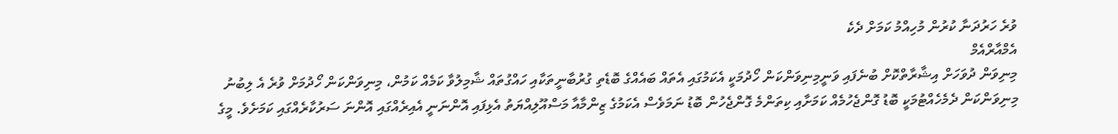ވުރެ ހަރުދަނާ ކުރުން މުހިއްމު ކަމަށް ދެކެ
އެމްއާރްއެމް
މިނިވަން ދުވަހަށް އިޝާރާތްކޮށް ބުނެފައި ވަނީމިނިވަންކަން ހޯދުމަކީ އެކަމުގައި އެތައް ބައެއްގެ ބޮޑެތި ގުރުބާނީތަކާއި ހައްގުތައް ޝާމިލުވާ ކަމެއް ކަމުން، މިނިވަންކަން ހޯދުމަށް ވުރެ އެ ލިބުނު މިނިވަންކަން ދެމެހެއްޓުމަކީ ބޮޑު ގޮންޖެހުމެއް ކަމަށާއި ކިތަންމެ ގޮންޖެހުން ބޮޑު ނަމަވެސް އެކަމުގެ ޒިންމާއާ މަސްއޫލިއްޔަތު އެޅިފައި އޮންނަނީ އެއިރެއްގައި އޮންނަ ސަރުކާރެއްގައި ކަމަށެވެ. މީގެ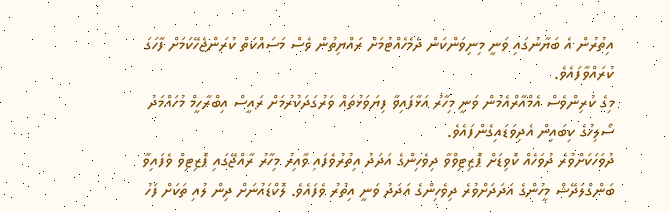އިތުރުން އެ ބަޔާނުގައި ވަނީ މިނިވަންކަން ދެމެހެއްޓުމަށް ރައްޔިތުން ވެސް މަސައްކަތް ކުރަންޖެހޭކަމަށް ފާހަގަ ކުރައްވާފައެވެ.
މިގެ ކުރިންވެސް އެމްއާރްއެމުން ވަނީ މިހާރު އަޅާފައިވާ ފިޔަވަޅުތައް ވަރުގަދަކުރުމަށް ރައީސް އިބްރާހީމް މުހައްމަދު ސޯލިހުގެ ކިބައިން އެދިވަޑައިގެންފައެވެ.
ދުވަހަކަށްވުރެ ދުވަހެއް ކޮވިޑަށް ޕޮޒިޓިވްވާ ދިވެހިންގެ އަދަދު އިތުރުވެފައި ވާއިރު މިހާރު ރާއްޖޭގައި ޕޮޒިޓިވް ވެފައިވާ ބަންގްލަދޭޝް މީހުންގެ އަދަދަށްވުރެ ދިވެހިންގެ އަދަދު ވަނީ އިތުރު ވެފައެވެ. ލޮކްޑައުނަށް ދިން ލުއި ތަކަށް ފަހު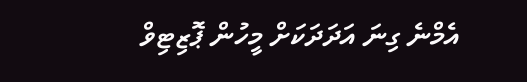އެމްނެ ގިނަ އަދަދަކަށް މީހުން ޕޮޒިޓިވް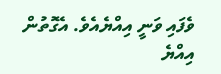ވެފައި ވަނީ އިއްޔެއެވެ. އެގޮތުން އިއްޔެ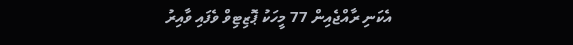އެކަނި ރާއްޖެއިން 77 މީހަކު ޕޮޒިޓިވް ވެފައި ވާއިރު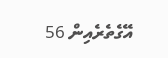އޭގެތެރެއިން 56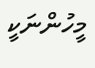މީހުންނަކީ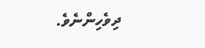ދިވެހިންނެވެ.